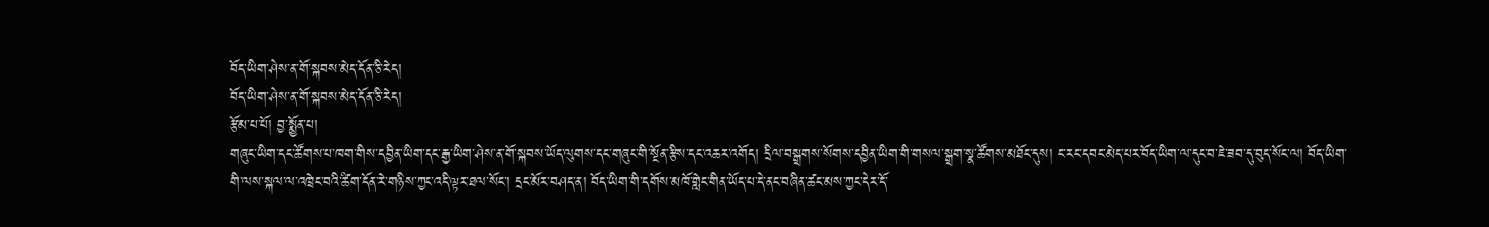བོད་ཡིག་ཤེས་ན་གོ་སྐབས་མེད་དོན་ཅི་རེད།
བོད་ཡིག་ཤེས་ན་གོ་སྐབས་མེད་དོན་ཅི་རེད།
རྩོམ་པ་པོ། བྱ་སྨྱོན་པ།
གཞུང་ཡིག་དང་ཚོགས་པ་ཁག་གིས་དབྱིན་ཡིག་དང་རྒྱ་ཡིག་ཤེས་ན་གོ་སྐབས་ཡོད་ལུགས་དང་གཞུང་གི་སྔོན་རྩིས་དང་འཆར་འགོད། དྲིལ་བསྒྲགས་སོགས་དབྱིན་ཡིག་གི་གསལ་སྒྲག་སྣ་ཚོགས་མཐོང་དུས། ང་རང་དབང་མེད་པར་བོད་ཡིག་ལ་དུང་བ་ཇེ་ཟབ་དུ་བུད་སོང་ལ། བོད་ཡིག་གི་ལས་སྐལ་ལ་འཁྲེང་བའི་ཚིག་དོན་རེ་གཉིས་ཀྱང་འདི་ལྟར་ཐལ་སོང་། དྲང་མོར་བཤད་ན། བོད་ཡིག་གི་དགོས་མཁོ་གླེང་གིན་ཡོད་པ་དེ་ནང་བཞིན་ཚང་མས་ཀྱང་དེར་དོ་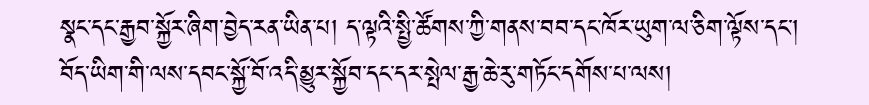སྣང་དང་རྒྱབ་སྐྱོར་ཞིག་བྱེད་རན་ཡིན་པ། ད་ལྟའི་སྤྱི་ཚོགས་ཀྱི་གནས་བབ་དང་ཁོར་ཡུག་ལ་ཅིག་ལྟོས་དང་། བོད་ཡིག་གི་ལས་དབང་སྐྱོ་བོ་འདི་མྱུར་སྐྱོབ་དང་དར་སྤེལ་རྒྱ་ཆེ་རུ་གཏོང་དགོས་པ་ལས།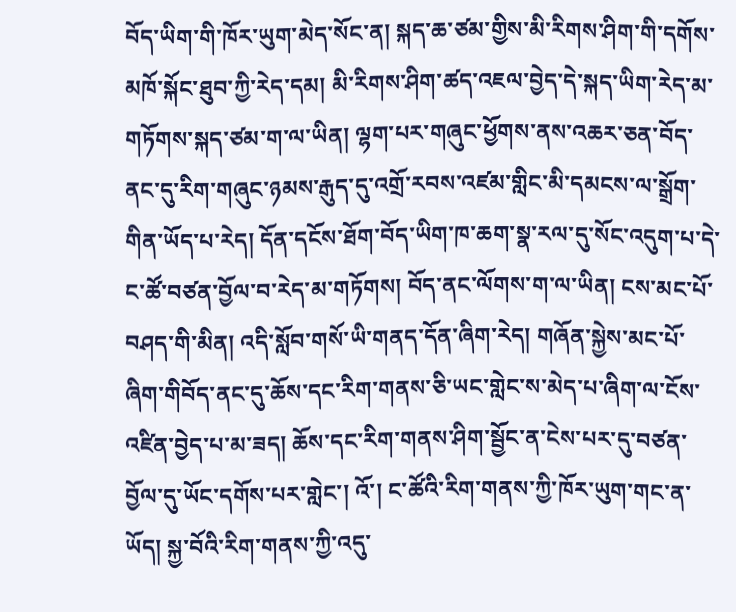བོད་ཡིག་གི་ཁོར་ཡུག་མེད་སོང་ན། སྐད་ཆ་ཙམ་གྱིས་མི་རིགས་ཤིག་གི་དགོས་མཁོ་སྐོང་ཐུབ་ཀྱི་རེད་དམ། མི་རིགས་ཤིག་ཚད་འཇལ་བྱེད་དེ་སྐད་ཡིག་རེད་མ་གཏོགས་སྐད་ཙམ་ག་ལ་ཡིན། ལྷག་པར་གཞུང་ཕྱོགས་ནས་འཆར་ཅན་བོད་ནང་དུ་རིག་གཞུང་ཉམས་རྒུད་དུ་འགྲོ་རབས་འཛམ་གླིང་མི་དམངས་ལ་སྒྲོག་གིན་ཡོད་པ་རེད། དོན་དངོས་ཐོག་བོད་ཡིག་ཁ་ཆག་སྣ་རལ་དུ་སོང་འདུག་པ་དེ་ང་ཚོ་བཙན་བྱོལ་བ་རེད་མ་གཏོགས། བོད་ནང་ལོགས་ག་ལ་ཡིན། ངས་མང་པོ་བཤད་གི་མིན། འདི་སློབ་གསོ་ཡི་གནད་དོན་ཞིག་རེད། གཞོན་སྐྱེས་མང་པོ་ཞིག་གིབོད་ནང་དུ་ཆོས་དང་རིག་གནས་ཅི་ཡང་གླེང་ས་མེད་པ་ཞིག་ལ་ངོས་འཛིན་བྱེད་པ་མ་ཟད། ཆོས་དང་རིག་གནས་ཤིག་སྦྱོང་ན་ངེས་པར་དུ་བཙན་བྱོལ་དུ་ཡོང་དགོས་པར་གླེང་། འོ་། ང་ཚོའི་རིག་གནས་ཀྱི་ཁོར་ཡུག་གང་ན་ཡོད། སྐྱ་བོའི་རིག་གནས་ཀྱི་འདུ་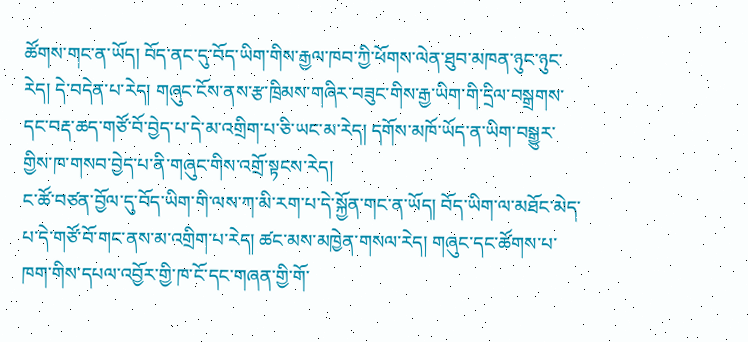ཚོགས་གང་ན་ཡོད། བོད་ནང་དུ་བོད་ཡིག་གིས་རྒྱལ་ཁབ་ཀྱི་ཕོགས་ལེན་ཐུབ་མཁན་ཉུང་ཉུང་རེད། དེ་བདེན་པ་རེད། གཞུང་ངོས་ནས་རྩ་ཁྲིམས་གཞིར་བཟུང་གིས་རྒྱ་ཡིག་གི་དྲིལ་བསྒྲགས་དང་བརྡ་ཆད་གཙོ་བོ་བྱེད་པ་དེ་མ་འགྲིག་པ་ཅི་ཡང་མ་རེད། དགོས་མཁོ་ཡོད་ན་ཡིག་བསྒྱུར་གྱིས་ཁ་གསབ་བྱེད་པ་ནི་གཞུང་གིས་འགྲོ་སྟངས་རེད།
ང་ཚོ་བཙན་བྱོལ་དུ་བོད་ཡིག་གི་ལས་ཀ་མི་རག་པ་དེ་སྐྱོན་གང་ན་ཡོད། བོད་ཡིག་ལ་མཐོང་མེད་པ་དེ་གཙོ་བོ་གང་ནས་མ་འགྲིག་པ་རེད། ཚང་མས་མཁྱེན་གསལ་རེད། གཞུང་དང་ཚོགས་པ་ཁག་གིས་དཔལ་འབྱོར་གྱི་ཁ་ངོ་དང་གཞན་གྱི་གོ་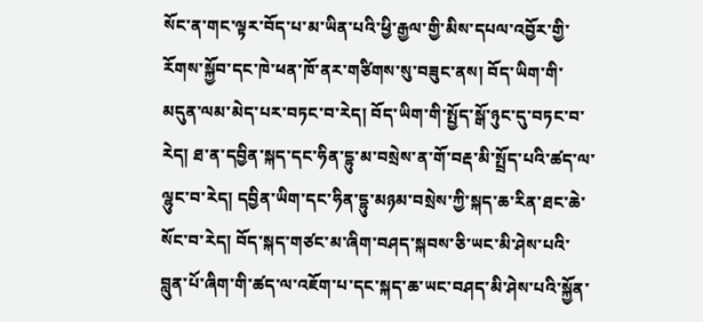སོང་ན་གང་ལྟར་བོད་པ་མ་ཡིན་པའི་ཕྱི་རྒྱལ་གྱི་མིས་དཔལ་འབྱོར་གྱི་རོགས་སྐྱོབ་དང་ཁེ་ཕན་ཁོ་ནར་གཙིགས་སུ་བཟུང་ནས། བོད་ཡིག་གི་མདུན་ལམ་མེད་པར་བཏང་བ་རེད། བོད་ཡིག་གི་སྤྱོད་སྒོ་ཉུང་དུ་བཏང་བ་རེད། ཐ་ན་དབྱིན་སྐད་དང་ཧིན་དྷུ་མ་བསྲེས་ན་གོ་བརྡ་མི་སྤྲོད་པའི་ཚད་ལ་ལྷུང་བ་རེད། དབྱིན་ཡིག་དང་ཧིན་དྷུ་མཉམ་བསྲེས་ཀྱི་སྐད་ཆ་རིན་ཐང་ཆེ་སོང་བ་རེད། བོད་སྐད་གཙང་མ་ཞིག་བཤད་སྐབས་ཅི་ཡང་མི་ཤེས་པའི་བླུན་པོ་ཞིག་གི་ཚད་ལ་འཇོག་པ་དང་སྐད་ཆ་ཡང་བཤད་མི་ཤེས་པའི་སྐྱོན་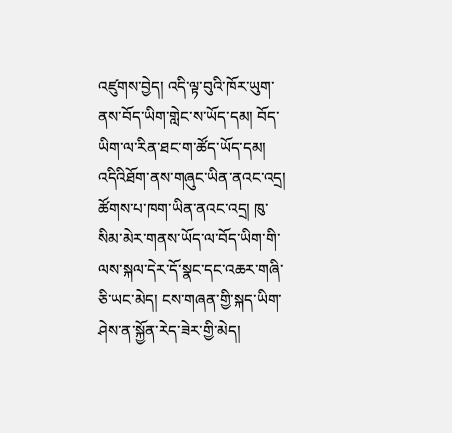འཛུགས་བྱེད། འདི་ལྟ་བུའི་ཁོར་ཡུག་ནས་བོད་ཡིག་གླེང་ས་ཡོད་དམ། བོད་ཡིག་ལ་རིན་ཐང་ག་ཚོད་ཡོད་དམ། འདིའིཐོག་ནས་གཞུང་ཡིན་ནའང་འདྲ། ཚོགས་པ་ཁག་ཡིན་ནའང་འདྲ། ཁུ་སིམ་མེར་གནས་ཡོད་ལ་བོད་ཡིག་གི་ལས་སྐལ་དེར་དོ་སྣང་དང་འཆར་གཞི་ཅི་ཡང་མེད། ངས་གཞན་གྱི་སྐད་ཡིག་ཤེས་ན་སྐྱོན་རེད་ཟེར་གྱི་མེད།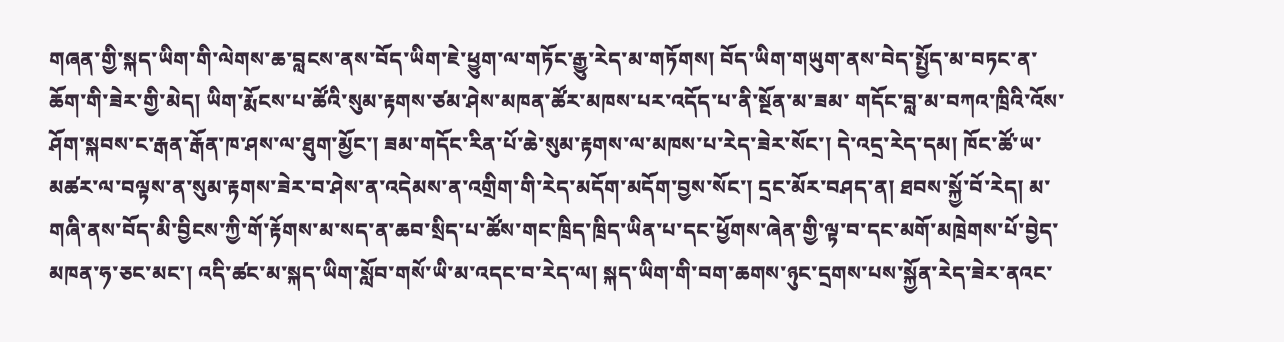གཞན་གྱི་སྐད་ཡིག་གི་ལེགས་ཆ་བླངས་ནས་བོད་ཡིག་ཇེ་ཕྱུག་ལ་གཏོང་རྒྱུ་རེད་མ་གཏོགས། བོད་ཡིག་གཡུག་ནས་བེད་སྤྱོད་མ་བཏང་ན་ཆོག་གི་ཟེར་གྱི་མེད། ཡིག་རྨོངས་པ་ཚོའི་སུམ་རྟགས་ཙམ་ཤེས་མཁན་ཚོར་མཁས་པར་འདོད་པ་ནི་སྔོན་མ་ཟམ་ གདོང་བླ་མ་བཀའ་ཁྲིའི་འོས་ཤོག་སྐབས་ང་རྒན་རྒོན་ཁ་ཤས་ལ་ཐུག་མྱོང་། ཟམ་གདོང་རིན་པོ་ཆེ་སུམ་རྟགས་ལ་མཁས་པ་རེད་ཟེར་སོང་། དེ་འདྲ་རེད་དམ། ཁོང་ཚོ་ཡ་མཚར་ལ་བལྟས་ན་སུམ་རྟགས་ཟེར་བ་ཤེས་ན་འདེམས་ན་འགྲིག་གི་རེད་མདོག་མདོག་བྱས་སོང་། དྲང་མོར་བཤད་ན། ཐབས་སྐྱོ་བོ་རེད། མ་གཞི་ནས་བོད་མི་བྱིངས་ཀྱི་གོ་རྟོགས་མ་སད་ན་ཆབ་སྲིད་པ་ཚོས་གང་ཁྲིད་ཁྲིད་ཡིན་པ་དང་ཕྱོགས་ཞེན་གྱི་ལྟ་བ་དང་མགོ་མཁྲེགས་པོ་བྱེད་མཁན་ཧ་ཅང་མང་། འདི་ཚང་མ་སྐད་ཡིག་སློབ་གསོ་ཡི་མ་འདང་བ་རེད་ལ། སྐད་ཡིག་གི་བག་ཆགས་ཉུང་དྲགས་པས་སྐྱོན་རེད་ཟེར་ནའང་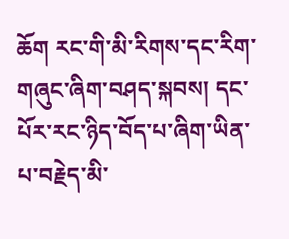ཆོག རང་གི་མི་རིགས་དང་རིག་གཞུང་ཞིག་བཤད་སྐབས། དང་པོར་རང་ཉིད་བོད་པ་ཞིག་ཡིན་པ་བརྗེད་མི་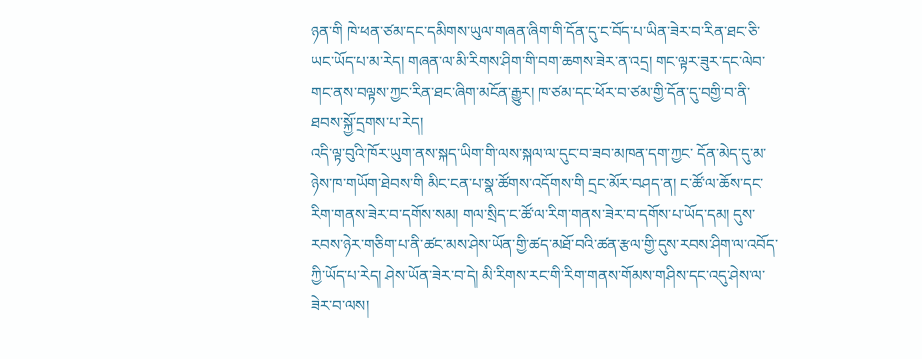ཉན་གི ཁེ་ཕན་ཙམ་དང་དམིགས་ཡུལ་གཞན་ཞིག་གི་དོན་དུ་ང་བོད་པ་ཡིན་ཟེར་བ་རིན་ཐང་ཅི་ཡང་ཡོད་པ་མ་རེད། གཞན་ལ་མི་རིགས་ཤིག་གི་བག་ཆགས་ཟེར་ན་འདྲ། གང་ལྟར་ཟུར་དང་ལེབ་གང་ནས་བལྟས་ཀྱང་རིན་ཐང་ཞིག་མངོན་རྒྱུར། ཁ་ཙམ་དང་ཕོར་བ་ཙམ་གྱི་དོན་དུ་བགྱི་བ་ནི་ཐབས་སྐྱོ་དྲགས་པ་རེད།
འདི་ལྟ་བུའི་ཁོར་ཡུག་ནས་སྐད་ཡིག་གི་ལས་སྐལ་ལ་དུང་བ་ཟབ་མཁན་དག་ཀྱང་ དོན་མེད་དུ་མ་ཉེས་ཁ་གཡོག་ཐེབས་གི མིང་ངན་པ་སྣ་ཚོགས་འདོགས་གི དྲང་མོར་བཤད་ན། ང་ཚོ་ལ་ཆོས་དང་རིག་གནས་ཟེར་བ་དགོས་སམ། གལ་སྲིད་ང་ཚོ་ལ་རིག་གནས་ཟེར་བ་དགོས་པ་ཡོད་དམ། དུས་རབས་ཉེར་གཅིག་པ་ནི་ཚང་མས་ཤེས་ཡོན་གྱི་ཚད་མཐོ་བའི་ཚན་རྩལ་གྱི་དུས་རབས་ཤིག་ལ་འབོད་ཀྱི་ཡོད་པ་རེད། ཤེས་ཡོན་ཟེར་བ་དེ། མི་རིགས་རང་གི་རིག་གནས་གོམས་གཤིས་དང་འདུ་ཤེས་ལ་ཟེར་བ་ལས།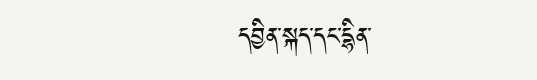དབྱིན་སྐད་དང་དྷིན་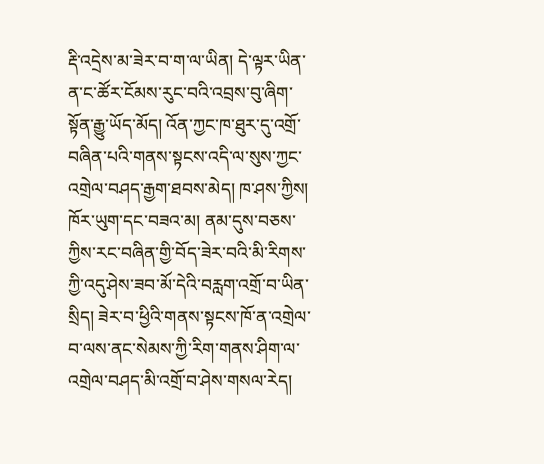རྡི་འདྲེས་མ་ཟེར་བ་ག་ལ་ཡིན། དེ་ལྟར་ཡིན་ན་ང་ཚོར་ངོམས་རུང་བའི་འབྲས་བུ་ཞིག་སྟོན་རྒྱུ་ཡོད་མོད། འོན་ཀྱང་ཁ་ཐུར་དུ་འགྲོ་བཞིན་པའི་གནས་སྟངས་འདི་ལ་སུས་ཀྱང་འགྲེལ་བཤད་རྒྱག་ཐབས་མེད། ཁ་ཤས་ཀྱིས།  ཁོར་ཡུག་དང་བཟའ་མ། ནམ་དུས་བཅས་ཀྱིས་རང་བཞིན་གྱི་བོད་ཟེར་བའི་མི་རིགས་ཀྱི་འདུ་ཤེས་ཟབ་མོ་དེའི་བརླག་འགྲོ་བ་ཡིན་སྲིད། ཟེར་བ་ཕྱིའི་གནས་སྟངས་ཁོ་ན་འགྲེལ་བ་ལས་ནང་སེམས་ཀྱི་རིག་གནས་ཤིག་ལ་འགྲེལ་བཤད་མི་འགྲོ་བ་ཤེས་གསལ་རེད།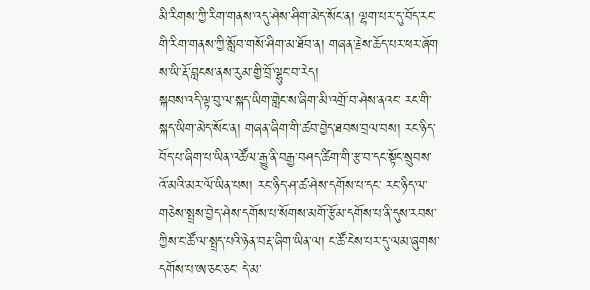མི་རིགས་ཀྱི་རིག་གནས་འདུ་ཤེས་ཤིག་མེད་སོང་ན། ལྷག་པར་དུ་བོད་རང་གི་རིག་གནས་ཀྱི་སློབ་གསོ་ཤིག་མ་ཐོབ་ན། གཞན་རྗེས་ཆོད་པར་ཕར་ཞོག ས་ཡི་རྡོ་བླངས་ནས་རུམ་གྱི་བྲོ་ལྷུང་བ་རེད།
སྐབས་འདི་ལྟ་བུ་ལ་སྐད་ཡིག་གླེང་ས་ཞིག་མི་འགྲོ་བ་ཤེས་ནའང་ རང་གི་སྐད་ཡིག་མེད་སོང་ན། གཞན་ཞིག་གི་ཚབ་བྱེད་ཐབས་བྲལ་བས། རང་ཉིད་བོད་པ་ཞིག་པ་ཡིན་འཚོལ་རྒྱུ་ནི་བརྒྱ་བཤད་ཚིག་གི་རྩ་བ་དང་སྟོང་སྲུབས་འོ་མའི་མར་ལོ་ཡིན་པས། རང་ཉིད་ཤ་ཚ་ཤེས་དགོས་པ་དང་ རང་ཉིད་ལ་གཅེས་སྤྲས་བྱེད་ཤེས་དགོས་པ་སོགས་མགོ་རྩོམ་དགོས་པ་ནི་དུས་རབས་ཀྱིས་ང་ཚོ་ལ་སྤྲད་པའི་ཉེན་བརྡ་ཞིག་ཡིན་ལ། ང་ཚོ་ངེས་པར་དུ་ལམ་ཞུགས་དགོས་པ་ཨ་ཅང་ཅང་ དེ་མ་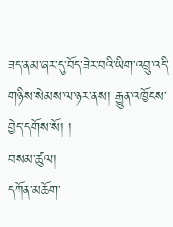ཟད་ནམ་ཞར་དུ་བོད་ཟེར་བའི་ཡིག་འབྲུ་འདི་གཉིས་སེམས་ལ་ཉར་ནས། རྒྱུན་འཁྱོངས་བྱེད་དགོས་སོ། །
བསམ་ཚུལ།
དཀོན་མཆོག་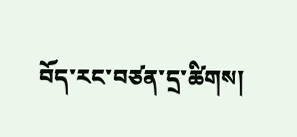བོད་རང་བཙན་དྲ་ཚིགས།